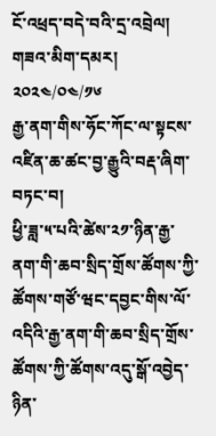ངོ་འཕྲད་བདེ་བའི་དྲ་འབྲེལ།
གཟའ་མིག་དམར། ༢༠༢༤/༠༤/༡༦
རྒྱ་ནག་གིས་ཧོང་ཀོང་ལ་སྟངས་འཛིན་ཆ་ཚང་བྱ་རྒྱུའི་བརྡ་ཞིག་བཏང་བ།
ཕྱི་ཟླ་༥་པའི་ཚེས་༢༡་ཉིན་རྒྱ་ནག་གི་ཆབ་སྲིད་གྲོས་ཚོགས་ཀྱི་ཚོགས་གཙོ་ཝང་དབྱང་གིས་ལོ་འདིའི་རྒྱ་ནག་གི་ཆབ་སྲིད་གྲོས་ཚོགས་ཀྱི་ཚོགས་འདུ་སྒོ་འབྱེད་ཉིན་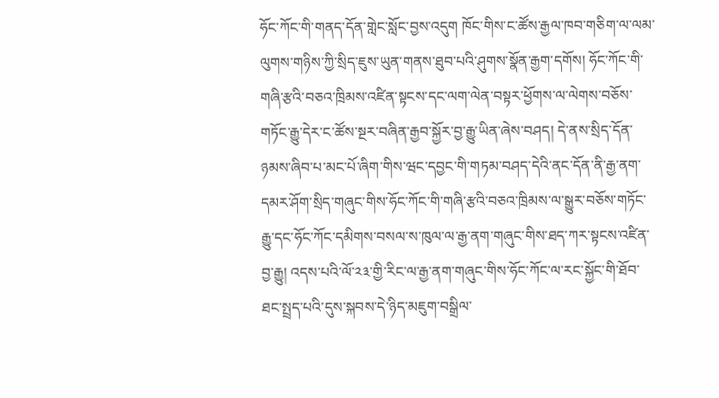ཧོང་ཀོང་གི་གནད་དོན་གླེང་སློང་བྱས་འདུག ཁོང་གིས་ང་ཚོས་རྒྱལ་ཁབ་གཅིག་ལ་ལམ་ལུགས་གཉིས་ཀྱི་སྲིད་ཇུས་ཡུན་གནས་ཐུབ་པའི་ཤུགས་སྣོན་རྒྱག་དགོས། ཧོང་ཀོང་གི་གཞི་རྩའི་བཅའ་ཁྲིམས་འཛིན་སྟངས་དང་ལག་ལེན་བསྟར་ཕྱོགས་ལ་ལེགས་བཅོས་གཏོང་རྒྱུ་དེར་ང་ཚོས་སྔར་བཞིན་རྒྱབ་སྐྱོར་བྱ་རྒྱུ་ཡིན་ཞེས་བཤད། དེ་ནས་སྲིད་དོན་ཉམས་ཞིབ་པ་མང་པོ་ཞིག་གིས་ཝང་དབྱང་གི་གཏམ་བཤད་དེའི་ནང་དོན་ནི་རྒྱ་ནག་དམར་ཤོག་སྲིད་གཞུང་གིས་ཧོང་ཀོང་གི་གཞི་རྩའི་བཅའ་ཁྲིམས་ལ་སྒྱུར་བཅོས་གཏོང་རྒྱུ་དང་ཧོང་ཀོང་དམིགས་བསལ་ས་ཁུལ་ལ་རྒྱ་ནག་གཞུང་གིས་ཐད་ཀར་སྟངས་འཛིན་བྱ་རྒྱུ། འདས་པའི་ལོ་༢༣་གྱི་རིང་ལ་རྒྱ་ནག་གཞུང་གིས་ཧོང་ཀོང་ལ་རང་སྐྱོང་གི་ཐོབ་ཐང་སྤྲད་པའི་དུས་སྐབས་དེ་ཉིད་མཇུག་བསྒྲིལ་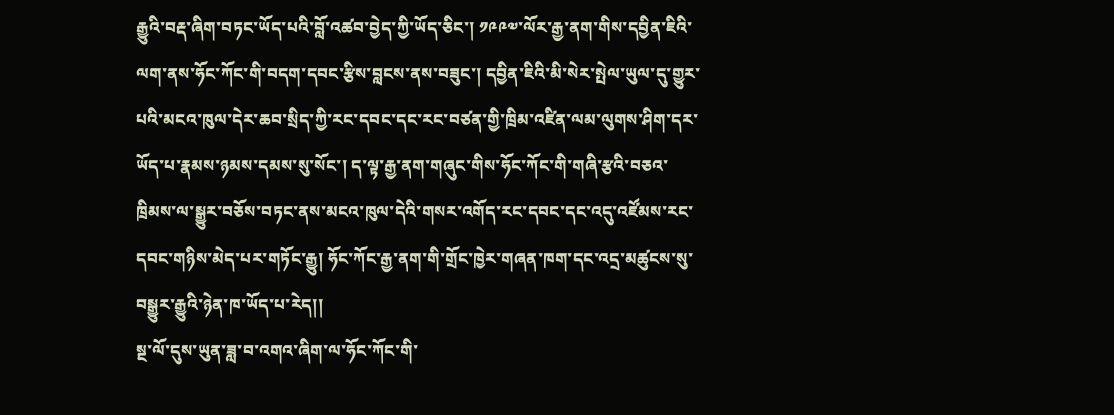རྒྱུའི་བརྡ་ཞིག་བཏང་ཡོད་པའི་བློ་འཚབ་བྱེད་ཀྱི་ཡོད་ཅིང་། ༡༩༩༧་ལོར་རྒྱ་ནག་གིས་དབྱིན་ཇིའི་ལག་ནས་ཧོང་ཀོང་གི་བདག་དབང་རྩིས་བླངས་ནས་བཟུང་། དབྱིན་ཇིའི་མི་སེར་སྤེལ་ཡུལ་དུ་གྱུར་པའི་མངའ་ཁུལ་དེར་ཆབ་སྲིད་ཀྱི་རང་དབང་དང་རང་བཙན་གྱི་ཁྲིམ་འཛིན་ལམ་ལུགས་ཤིག་དར་ཡོད་པ་རྣམས་ཉམས་དམས་སུ་སོང་། ད་ལྟ་རྒྱ་ནག་གཞུང་གིས་ཧོང་ཀོང་གི་གཞི་རྩའི་བཅའ་ཁྲིམས་ལ་སྒྱུར་བཅོས་བཏང་ནས་མངའ་ཁུལ་དེའི་གསར་འགོད་རང་དབང་དང་འདུ་འཛོམས་རང་དབང་གཉིས་མེད་པར་གཏོང་རྒྱུ། ཧོང་ཀོང་རྒྱ་ནག་གི་གྲོང་ཁྱེར་གཞན་ཁག་དང་འདྲ་མཚུངས་སུ་བསྒྱུར་རྒྱུའི་ཉེན་ཁ་ཡོད་པ་རེད།།
སྔ་ལོ་དུས་ཡུན་ཟླ་བ་འགའ་ཞིག་ལ་ཧོང་ཀོང་གི་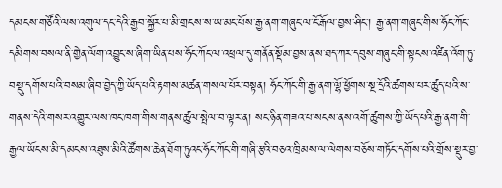དམངས་གཙོའི་ལས་འགུལ་དང་དེའི་རྒྱབ་སྐྱོར་པ་མི་གྲངས་ས་ཡ་མང་པོས་རྒྱ་ནག་གཞུང་ལ་ངོ་རྒོལ་བྱས་ཤིང་། རྒྱ་ནག་གཞུང་གིས་ཧོང་ཀོང་དམིགས་བསལ་ནི་གྱེན་ལོག་འབྱུང་ས་ཞིག་ཡིན་པས་ཧོང་ཀོང་ལ་འཕྲལ་དུ་གནོན་སྡོམ་བྱས་ནས་ཐད་ཀར་དབུས་གཞུང་གི་སྟངས་འཛིན་འོག་ཏུ་བསྡུ་དགོས་པའི་བསམ་ཞིབ་བྱེད་ཀྱི་ཡོད་པའི་རྟགས་མཚན་གསལ་པོར་བསྟན། ཧོང་ཀོང་གི་རྒྱ་ནག་ལྷོ་ཕྱོགས་སྔ་དྲོའི་ཚགས་པར་ཚུད་པའི་ས་གནས་དེའི་གསར་འགྱུར་ལས་ཁང་ཁག་གིས་གནས་ཚུལ་སྤེལ་བ་ལྟར་ན། སང་ཉིན་གཟའ་པ་སངས་ནས་འགོ་ཚུགས་ཀྱི་ཡོད་པའི་རྒྱ་ནག་གི་རྒྱལ་ཡོངས་མི་དམངས་འཐུས་མིའི་ཚོགས་ཆེན་ཐོག་ཏུའང་ཧོང་ཀོང་གི་གཞི་རྩའི་བཅའ་ཁྲིམས་ལ་ལེགས་བཅོས་གཏོང་དགོས་པའི་གྲོས་སྡུར་བྱ་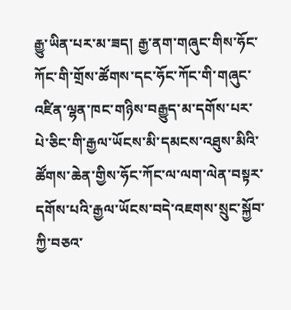རྒྱུ་ཡིན་པར་མ་ཟད། རྒྱ་ནག་གཞུང་གིས་ཧོང་ཀོང་གི་གྲོས་ཚོགས་དང་ཧོང་ཀོང་གི་གཞུང་འཛིན་ལྷན་ཁང་གཉིས་བརྒྱུད་མ་དགོས་པར་པེ་ཅིང་གི་རྒྱལ་ཡོངས་མི་དམངས་འཐུས་མིའི་ཚོགས་ཆེན་གྱིས་ཧོང་ཀོང་ལ་ལག་ལེན་བསྟར་དགོས་པའི་རྒྱལ་ཡོངས་བདེ་འཇགས་སྲུང་སྐྱོབ་ཀྱི་བཅའ་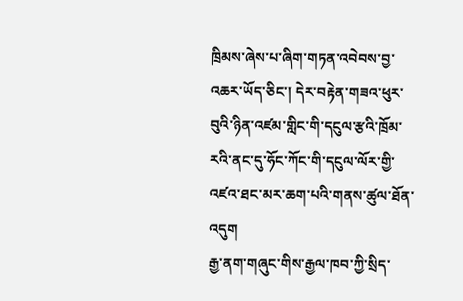ཁྲིམས་ཞེས་པ་ཞིག་གཏན་འབེབས་བྱ་འཆར་ཡོད་ཅིང་། དེར་བརྟེན་གཟའ་ཕུར་བུའི་ཉིན་འཛམ་གླིང་གི་དངུལ་རྩའི་ཁྲོམ་རའི་ནང་དུ་ཧོང་ཀོང་གི་དངུལ་ལོར་གྱི་འཛའ་ཐང་མར་ཆག་པའི་གནས་ཚུལ་ཐོན་འདུག
རྒྱ་ནག་གཞུང་གིས་རྒྱལ་ཁབ་ཀྱི་སྲིད་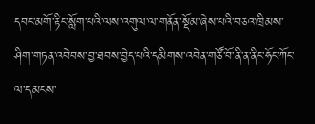དབང་མགོ་རྟིང་སློག་པའི་ལས་འགུལ་ལ་གནོན་སྡོམ་ཞེས་པའི་བཅའ་ཁྲིམས་ཤིག་གཏན་འབེབས་བྱ་ཐབས་བྱེད་པའི་དམིགས་འབེན་གཙོ་བོ་ནི་ན་ནིང་ཧོང་ཀོང་ལ་དམངས་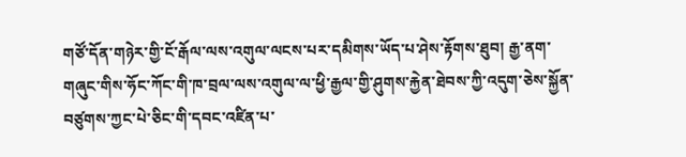གཙོ་དོན་གཉེར་གྱི་ངོ་རྒོལ་ལས་འགུལ་ལངས་པར་དམིགས་ཡོད་པ་ཤེས་རྟོགས་ཐུབ། རྒྱ་ནག་གཞུང་གིས་ཧོང་ཀོང་གི་ཁ་བྲལ་ལས་འགུལ་ལ་ཕྱི་རྒྱལ་གྱི་ཤུགས་རྐྱེན་ཐེབས་ཀྱི་འདུག་ཅེས་སྐྱོན་བཙུགས་ཀྱང་པེ་ཅིང་གི་དབང་འཛིན་པ་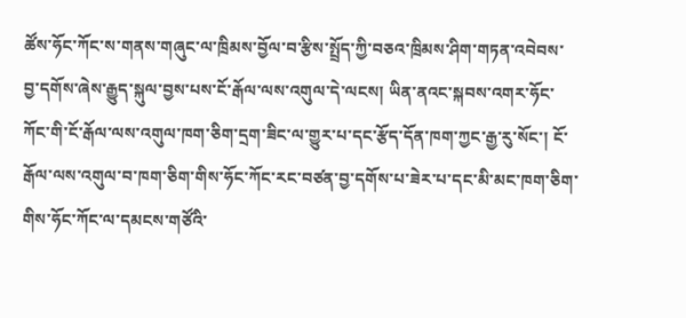ཚོས་ཧོང་ཀོང་ས་གནས་གཞུང་ལ་ཁྲིམས་བྱོལ་བ་རྩིས་སྤྲོད་ཀྱི་བཅའ་ཁྲིམས་ཤིག་གཏན་འབེབས་བྱ་དགོས་ཞེས་རྒྱུད་སྐུལ་བྱས་པས་ངོ་རྒོལ་ལས་འགུལ་དེ་ལངས། ཡིན་ནའང་སྐབས་འགར་ཧོང་ཀོང་གི་ངོ་རྒོལ་ལས་འགུལ་ཁག་ཅིག་དྲག་ཟིང་ལ་གྱུར་པ་དང་རྩོད་དོན་ཁག་ཀྱང་རྒྱ་རུ་སོང་། ངོ་རྒོལ་ལས་འགུལ་བ་ཁག་ཅིག་གིས་ཧོང་ཀོང་རང་བཙན་བྱ་དགོས་པ་ཟེར་པ་དང་མི་མང་ཁག་ཅིག་གིས་ཧོང་ཀོང་ལ་དམངས་གཙོའི་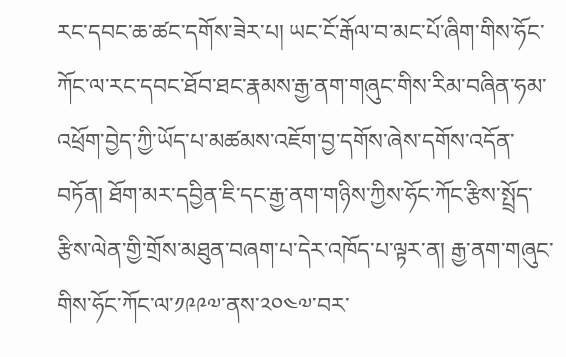རང་དབང་ཆ་ཚང་དགོས་ཟེར་པ། ཡང་ངོ་རྒོལ་བ་མང་པོ་ཞིག་གིས་ཧོང་ཀོང་ལ་རང་དབང་ཐོབ་ཐང་རྣམས་རྒྱ་ནག་གཞུང་གིས་རིམ་བཞིན་ཧམ་འཕྲོག་བྱེད་ཀྱི་ཡོད་པ་མཚམས་འཇོག་བྱ་དགོས་ཞེས་དགོས་འདོན་བཏོན། ཐོག་མར་དབྱིན་ཇི་དང་རྒྱ་ནག་གཉིས་ཀྱིས་ཧོང་ཀོང་རྩིས་སྤྲོད་རྩིས་ལེན་གྱི་གྲོས་མཐུན་བཞག་པ་དེར་འཁོད་པ་ལྟར་ན། རྒྱ་ནག་གཞུང་གིས་ཧོང་ཀོང་ལ་༡༩༩༧་ནས་༢༠༤༧་བར་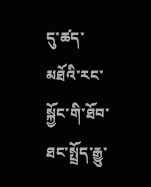དུ་ཚད་མཐོའི་རང་སྐྱོང་གི་ཐོབ་ཐང་སྤྲོད་རྒྱུ་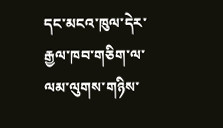དང་མངའ་ཁུལ་དེར་རྒྱལ་ཁབ་གཅིག་ལ་ལམ་ལུགས་གཉིས་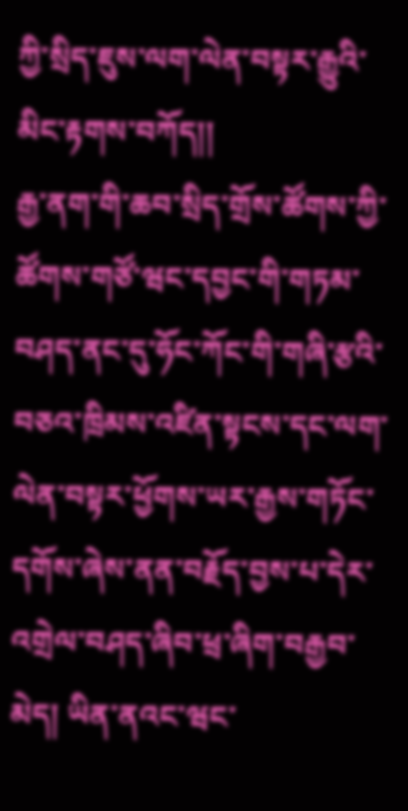ཀྱི་སྲིད་ཇུས་ལག་ལེན་བསྟར་རྒྱུའི་མིང་རྟགས་བཀོད།།
རྒྱ་ནག་གི་ཆབ་སྲིད་གྲོས་ཚོགས་ཀྱི་ཚོགས་གཙོ་ཝང་དབྱང་གི་གཏམ་བཤད་ནང་དུ་ཧོང་ཀོང་གི་གཞི་རྩའི་བཅའ་ཁྲིམས་འཛིན་སྟངས་དང་ལག་ལེན་བསྟར་ཕྱོགས་ཡར་རྒྱས་གཏོང་དགོས་ཞེས་ནན་བརྗོད་བྱས་པ་དེར་འགྲེལ་བཤད་ཞིབ་ཕྲ་ཞིག་བརྒྱབ་མེད། ཡིན་ནའང་ཝང་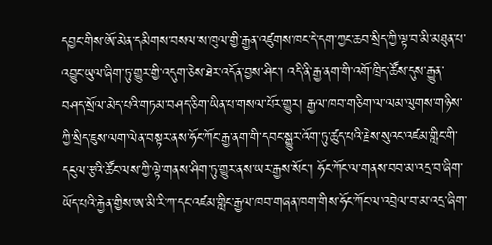དབྱང་གིས་ཨོ་མེན་དམིགས་བསལ་ས་ཁུལ་གྱི་རྒྱན་འཛུགས་ཁང་དེ་དག་ཀྱང་ཆབ་སྲིད་ཀྱི་ལྟ་བ་མི་མཐུན་པ་འབྱུང་ཡུལ་ཞིག་ཏུ་གྱུར་གྱི་འདུག་ཅེས་ཐེར་འདོན་བྱས་ཤིང་། འདི་ནི་རྒྱ་ནག་གི་འགོ་ཁྲིད་ཚོས་དུས་རྒྱུན་བཤད་སྲོལ་མེད་པའི་གཏམ་བཤད་ཅིག་ཡིན་པ་གསལ་པོར་གྱུར། རྒྱལ་ཁབ་གཅིག་ལ་ལམ་ལུགས་གཉིས་ཀྱི་སྲིད་ཇུས་ལག་ལེན་བསྟར་ནས་ཧོང་ཀོང་རྒྱ་ནག་གི་དབང་སྒྱུར་འོག་ཏུ་ཚུད་པའི་རྗེས་སུའང་འཛམ་གླིང་གི་དངུལ་རྩའི་ཚོང་ལས་ཀྱི་ལྟེ་གནས་ཤིག་ཏུ་གྱུར་ནས་ཡར་རྒྱས་སོང་། ཧོང་ཀོང་ལ་གནས་བབ་མ་འདྲ་བ་ཞིག་ཡོད་པའི་རྐྱེན་གྱིས་ཨ་མི་རི་ཀ་དང་འཛམ་གླིང་རྒྱལ་ཁབ་གཞན་ཁག་གིས་ཧོང་ཀོང་ལ་འབྲེལ་བ་མ་འདྲ་ཞིག་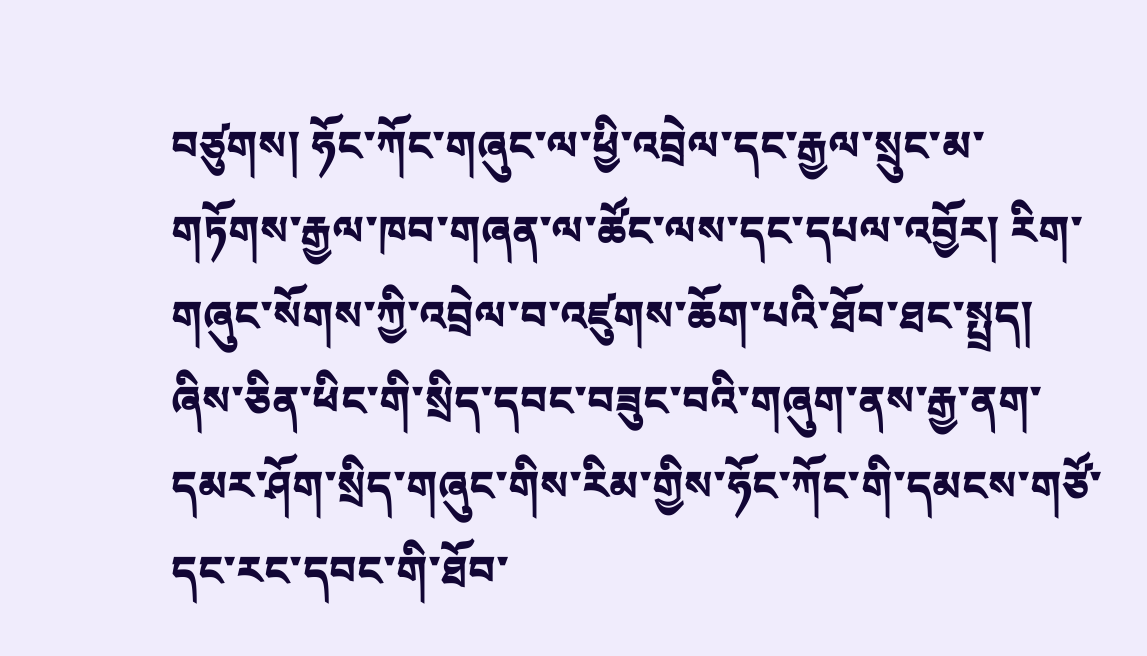བཙུགས། ཧོང་ཀོང་གཞུང་ལ་ཕྱི་འབྲེལ་དང་རྒྱལ་སྲུང་མ་གཏོགས་རྒྱལ་ཁབ་གཞན་ལ་ཚོང་ལས་དང་དཔལ་འབྱོར། རིག་གཞུང་སོགས་ཀྱི་འབྲེལ་བ་འཛུགས་ཆོག་པའི་ཐོབ་ཐང་སྤྲད། ཞིས་ཅིན་ཕིང་གི་སྲིད་དབང་བཟུང་བའི་གཞུག་ནས་རྒྱ་ནག་དམར་ཤོག་སྲིད་གཞུང་གིས་རིམ་གྱིས་ཧོང་ཀོང་གི་དམངས་གཙོ་དང་རང་དབང་གི་ཐོབ་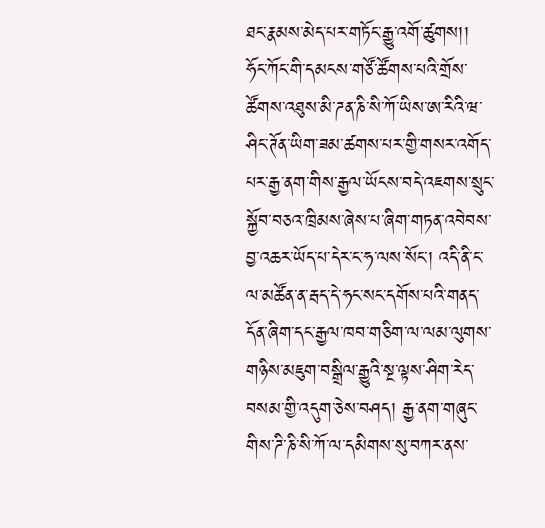ཐང་རྣམས་མེད་པར་གཏོང་རྒྱུ་འགོ་ཚུགས།།
ཧོང་ཀོང་གི་དམངས་གཙོ་ཚོགས་པའི་གྲོས་ཚོགས་འཐུས་མི་ཌན་ཎི་སི་ཀོ་ཡིས་ཨ་རིའི་ཝ་ཤིང་ཊོན་ཡིག་ཟམ་ཚགས་པར་གྱི་གསར་འགོད་པར་རྒྱ་ནག་གིས་རྒྱལ་ཡོངས་བདེ་འཇགས་སྲུང་སྐྱོབ་བཅའ་ཁྲིམས་ཞེས་པ་ཞིག་གཏན་འབེབས་བྱ་འཆར་ཡོད་པ་དེར་ང་ཧ་ལས་སོང་། འདི་ནི་ང་ལ་མཚོན་ན་རྦད་དེ་ཧང་སང་དགོས་པའི་གནད་དོན་ཞིག་དང་རྒྱལ་ཁབ་གཅིག་ལ་ལམ་ལུགས་གཉིས་མཇུག་བསྒྲིལ་རྒྱུའི་སྔ་ལྟས་ཤིག་རེད་བསམ་གྱི་འདུག་ཅེས་བཤད། རྒྱ་ནག་གཞུང་གིས་ཌི་ཎི་སི་ཀོ་ལ་དམིགས་སུ་བཀར་ནས་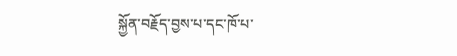སྐྱོན་བརྗོད་བྱས་པ་དང་ཁོ་པ་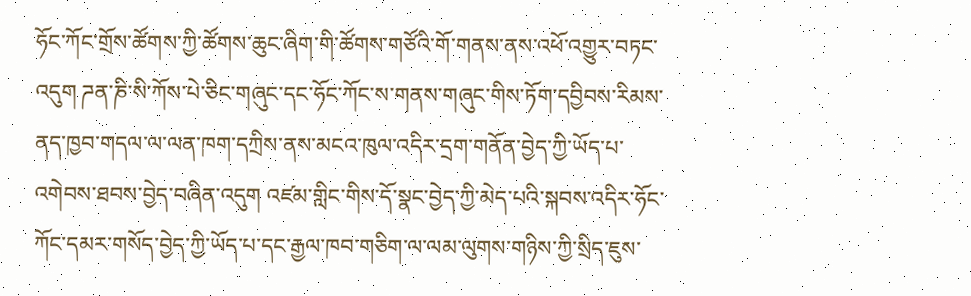ཧོང་ཀོང་གྲོས་ཚོགས་ཀྱི་ཚོགས་ཆུང་ཞིག་གི་ཚོགས་གཙོའི་གོ་གནས་ནས་འཕོ་འགྱུར་བཏང་འདུག ཌན་ཎི་སི་ཀོས་པེ་ཅིང་གཞུང་དང་ཧོང་ཀོང་ས་གནས་གཞུང་གིས་ཏོག་དབྱིབས་རིམས་ནད་ཁྱབ་གདལ་ལ་ལན་ཁག་དཀྲིས་ནས་མངའ་ཁུལ་འདིར་དྲག་གནོན་བྱེད་ཀྱི་ཡོད་པ་འགེབས་ཐབས་བྱེད་བཞིན་འདུག འཛམ་གླིང་གིས་དོ་སྣང་བྱེད་ཀྱི་མེད་པའི་སྐབས་འདིར་ཧོང་ཀོང་དམར་གསོད་བྱེད་ཀྱི་ཡོད་པ་དང་རྒྱལ་ཁབ་གཅིག་ལ་ལམ་ལུགས་གཉིས་ཀྱི་སྲིད་ཇུས་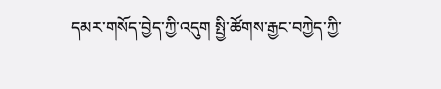དམར་གསོད་བྱེད་ཀྱི་འདུག སྤྱི་ཚོགས་རྒྱང་བཀྱེད་ཀྱི་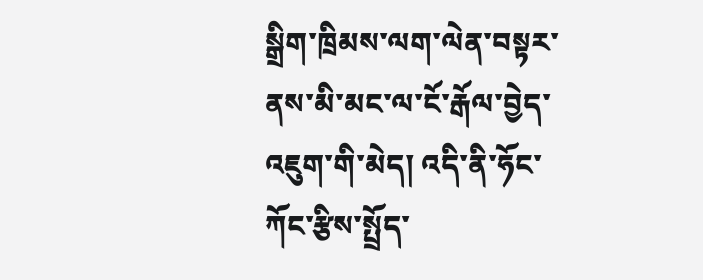སྒྲིག་ཁྲིམས་ལག་ལེན་བསྟར་ནས་མི་མང་ལ་ངོ་རྒོལ་བྱེད་འཇུག་གི་མེད། འདི་ནི་ཧོང་ཀོང་རྩིས་སྤྲོད་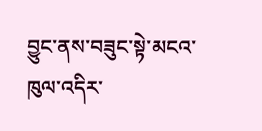བྱུང་ནས་བཟུང་སྟེ་མངའ་ཁུལ་འདིར་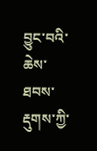བྱུང་བའི་ཆེས་ཐབས་རྡུགས་ཀྱི་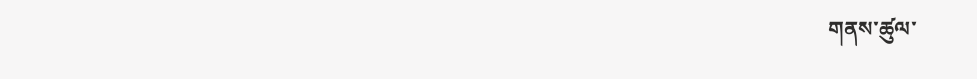གནས་ཚུལ་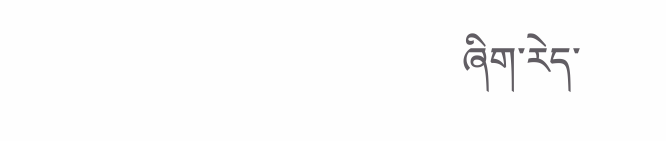ཞིག་རེད་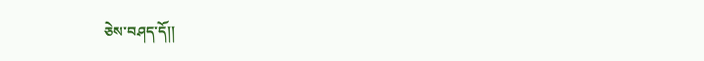ཅེས་བཤད་དོ།།